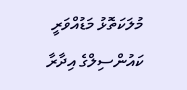މުލަކަތޮޅު މަޑުއްވަރީ ކައުންސިލްގެ އިދާރާ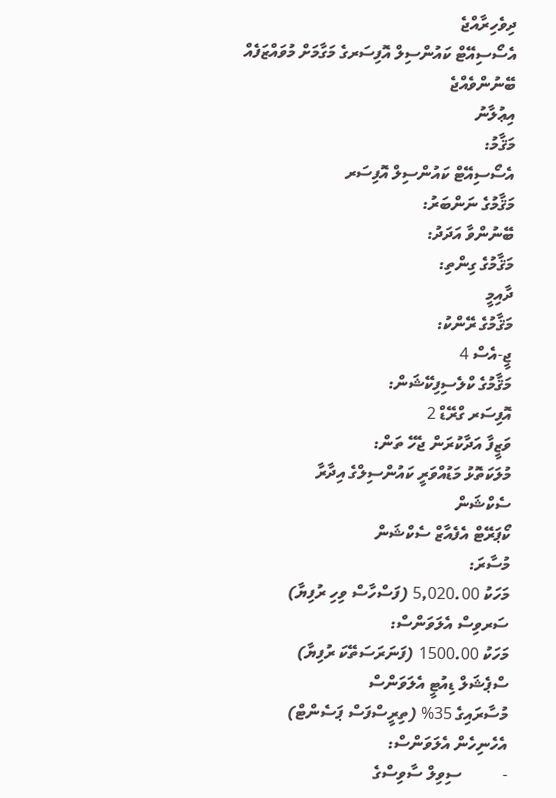ދިވެހިރާއްޖެ
އެސޯސިއޭޓް ކައުންސިލް އޮފިސަރގެ މަގާމަށް މުވައްޒަފެއް ބޭނުންވެއްޖެ
އިޢުލާނު
މަޤާމު:
އެސޯސިއޭޓް ކައުންސިލް އޮފިސަރ
މަޤާމުގެ ނަންބަރު:
ބޭނުންވާ އަދަދު:
މަޤާމުގެ ގިންތި:
ދާއިމީ
މަޤާމުގެ ރޭންކު:
ޖީ-އެސް 4
މަޤާމުގެ ކްލެސިފިކޭޝަން:
އޮފިސަރ ގްރޭޑް 2
ވަޒީފާ އަދާކުރަން ޖެހޭ ތަން:
މުލަކަތޮޅު މަޑުއްވަރީ ކައުންސިލްގެ އިދާރާ
ސެކްޝަން
ކޯޕަރޭޓް އެފެއާޒް ސެކްޝަން
މުސާރަ:
މަހަކު 5,020.00 (ފަސްހާސް ވިހި ރުފިޔާ)
ސަރވިސް އެލަވަންސް:
މަހަކު 1500.00 (ފަނަރަސަތޭކަ ރުފިޔާ)
ސްޕެޝަލް ޑިއުޓީ އެލަވަންސް
މުސާރައިގެ 35% (ތިރީސްފަސް ޕަސެންޓް)
އެހެނިހެން އެލަވަންސް:
-          ސިވިލް ސާވިސްގެ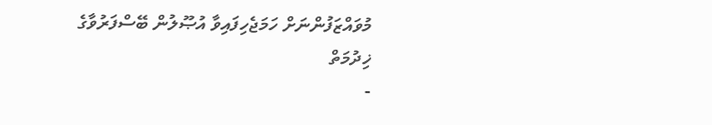މުވައްޒަފުންނަށް ހަމަޖެހިފައިވާ އުޞޫލުން ބޭސްފަރުވާގެ ޚިދުމަތް
-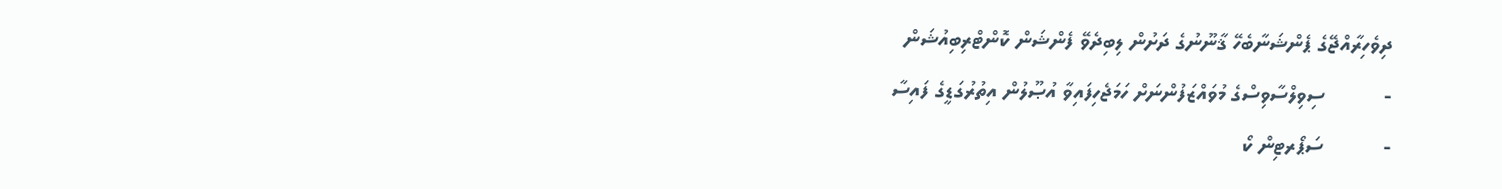ދިވެހިރާއްޖޭގެ ޕެންޝަނާބެހޭ ޤާނޫނުގެ ދަށުން ލިބިދެވޭ ފެންޝަން ކޮންޓްރިބިއުޝަން
-          ސިވިލްސާވިސްގެ މުވައްޒަފުންނަށް ހަމަޖެހިފައިވާ އުޞޫލުން އިތުރުގަޑީގެ ފައިސާ
-          ސަޕޯރޓިން ކޯ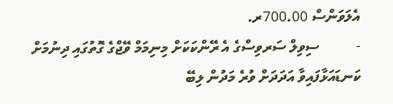އެލަވަންސް 700.00ރ.
-          ސިވިލް ސަރވިސްގެ އެ ރޭންކަކަށް މިނިމަމް ވޭޖްގެ ގޮތުގައި ދިނުމަށް ކަނޑައަޅާފައިވާ އަދަދަށް ވުރެ މަދުން ލިބޭ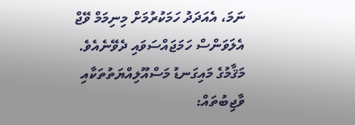ނަމަ، އެއަދަދު ހަމަކުރުމަށް މިނިމަމް ވޭޖް އެލަވަންސް ހަމަޖައްސަވައި ދެވޭނެއެވެ.
މަޤާމުގެ މައިގަނޑު މަސްއޫލިއްޔަތުތަކާއި ވާޖިބުތައް: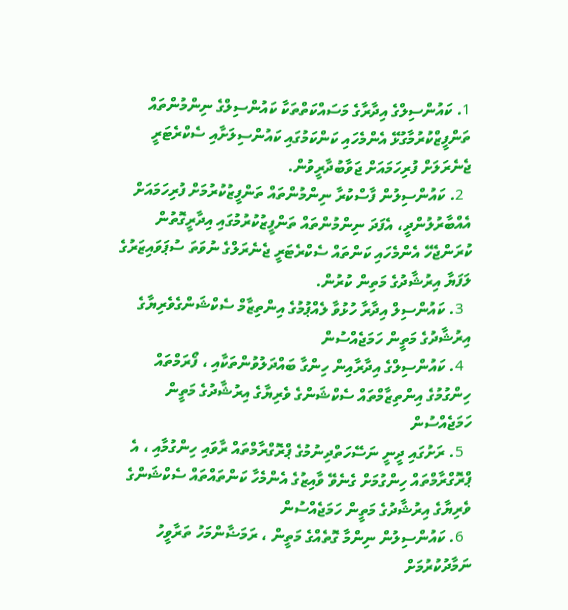1. ކައުންސިލްގެ އިދާރާގެ މަސައްކަތްތަކާ ކައުންސިލްގެ ނިންމުންތައް ތަންފީޒްކުރުމާގުޅޭ އެންމެހައި ކަންކަމުގައި ކައުންސިލަށާއި ސެކްރެޓަރީ ޖެނެރަލަށް ފުރިހަމައަށް ޖަވާބުދާރީވުން.
  2. ކައުންސިލުން ފާސްކުރާ ނިންމުންތައް ތަންފީޒުކުރުމަށް ފުރިހަމައަށް އެއްބާރުލުންދީ، އެފަދަ ނިންމުންތައް ތަންފީޒުކުރުމުގައި އިދާރީގޮތުން ކުރަންޖެހޭ އެންމެހައި ކަންތައް ސެކްރެޓަރީ ޖެނެރަލްގެ ނުވަތަ ސުޕަވައިޒަރުގެ ލަފަޔާ އިރުޝާދުގެ މަތިން ކުރުން.
  3. ކައުންސިލް އިދާރާ ހުޅުވާ ލެއްޕުމުގެ އިންތިޒާމް ސެކްޝަންގެވެރިޔާގެ އިރުޝާދުގެ މަތީން ހަމަޖެއްސުން
  4. ކައުންސިލްގެ އިދާރާއިން ހިންގާ ބައްދަލުވުންތަކާއި ، ފޯރަމްތައް ހިންގުމުގެ އިންތިޒާމްތައް ސެކްޝަންގެ ވެރިޔާގެ އިރުޝާދުގެ މަތީން ހަމަޖެއްސުން
  5. ރަށުގައި ދީނީ ނަސޭހަތްދިނުމުގެ ޕްރޮގްރާމްތައް ރާވައި ހިންގުމާއި ، އެ ޕްރޮގްރާމްތައް ހިންގުމަށް ގެނެވޭ ވާއިޒުގެ އެންމެހާ ކަންތައްތައް ސެކްޝަންގެ ވެރިޔާގެ އިރުޝާދުގެ މަތީން ހަމަޖެއްސުން
  6. ކައުންސިލުން ނިންމާ ގޮތެއްގެ މަތީން ، ރަމަޟާންމަހު ތަރާވީހު ނަމާދުކުރުމަށް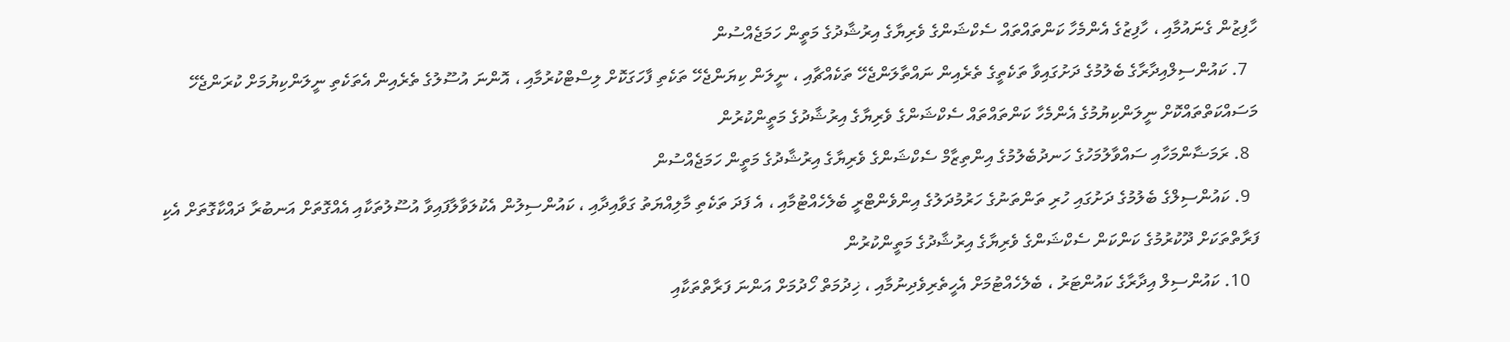ހާފިޒުން ގެނައުމާއި ، ހާފިޒުގެ އެންމެހާ ކަންތައްތައް ސެކްޝަންގެ ވެރިޔާގެ އިރުޝާދުގެ މަތީން ހަމަޖެއްސުން
  7. ކައުންސިލްއިދާރާގެ ބެލުމުގެ ދަށުގައިވާ ތަކެތީގެ ތެރެއިން ނައްތާލަންޖެހޭ ތަކެއްޗާއި ، ނީލަން ކިޔަންޖެހޭ ތަކެތި ފާހަގަކޮށް ލިސްޓްކުރުމާއި ، އޮންނަ އުސޫލުގެ ތެރެއިން އެތަކެތި ނީލަންކިޔުމަށް ކުރަންޖެހޭ މަސައްކަތްތައްކޮށް ނީލަންކިޔުމުގެ އެންމެހާ ކަންތައްތައް ސެކްޝަންގެ ވެރިޔާގެ އިރުޝާދުގެ މަތީންކުރުން
  8. ރަމަޟާންމަހާއި ސައްވާލުމަހުގެ ހަނދުބެލުމުގެ އިންތިޒާމް ސެކްޝަންގެ ވެރިޔާގެ އިރުޝާދުގެ މަތީން ހަމަޖެއްސުން
  9. ކައުންސިލްގެ ބެލުމުގެ ދަށުގައި ހުރި ތަންތަނުގެ ހަރުމުދަލުގެ އިންވެންޓްރީ ބެލެހެއްޓުމާއި ، އެ ފަދަ ތަކެތި މާލިއްޔަތު ގަވާއިދާއި ، ކައުންސިލުން އެކުލަވާލާފައިވާ އުސޫލުތަކާއި އެއްގޮތަށް އަނބުރާ ދައްކާގޮތަށް އެކި ފަރާތްތަކަށް ދޫކުރުމުގެ ކަންކަން ސެކްޝަންގެ ވެރިޔާގެ އިރުޝާދުގެ މަތީންކުރުން
  10. ކައުންސިލް އިދާރާގެ ކައުންޓަރު ، ބެލެހެއްޓުމަށް އެހީތެރިވެދިނުމާއި ، ޚިދުމަތް ހޯދުމަށް އަންނަ ފަރާތްތަކާއި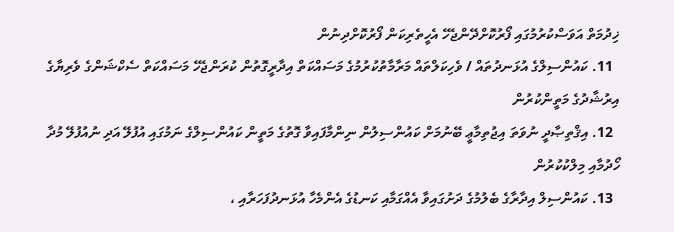ޚިދުމަތް އަވަސްކުރުމުގައި ފޯރުކޮށްދޭންޖެހޭ އެހީތެރިކަން ފޯރުކޮށްދިނުން
  11. ކައުންސިލްގެ އުޅަނދުތައް / ވެހިކަލްތައް މަރާމާތުކުރުމުގެ މަސައްކަތް އިދާރީގޮތުން ކުރަންޖެހޭ މަސައްކަތް ސެކްޝަންގެ ވެރިޔާގެ އިރުޝާދުގެ މަތީންކުރުން
  12. އިޤްތިޞާދީ ނުވަތަ އިޖުތިމާޢީ ބޭނުމަށް ކައުންސިލުން ނިންމާފައިވާ ގޮތުގެ މަތީން ކައުންސިލްގެ ނަމުގައި އުފުލޭ އަދި ނުއުފުލޭ މުދާ ހޯދުމާއި މިލްކުކުރުން
  13. ކައުންސިލް އިދާރާގެ ބެލުމުގެ ދަށުގައިވާ އެއްގަމާއި ކަނޑުގެ އެންމެހާ އުޅަނދުފަހަރާއި ،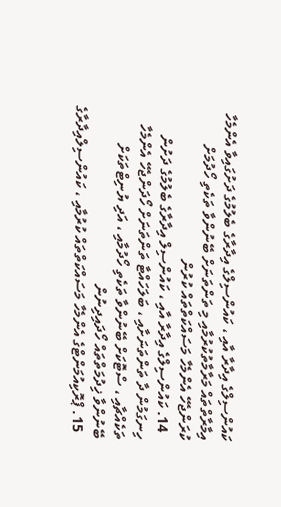ކައުންސިލްގެ އިދާރާ އާއި ، ކައުންސިލްގެ އިދާރާގެ ބެލުމުގެ ދަށުގައިވާ އެންމެހާ އިމާރާތްތައް މަރާމާތުކުރުމާއި މި ތަންތަނަށް ބޭނުންވާ ތަކެތި ހޯދުމަށް ކުރަންޖެހޭ އެންމެހާ މަސައްކަތްތައް ކުރުން
  14. ކައުންސިލްގެ އިދާރާ އާއި ، ކައުންސިލް އިދާރާގެ ބެލުމުގެ ދަށުން ހިނގަމުން ދާ ތަންތަނަށާއި ، ބަލަހައްޓާ ތަންތަނަށް ހޯދަންޖެހޭ އެންމެހާ ތަކެއްޗާއި ، ސްޓޮކަށް ބޭނުންވާ ތަކެތި ހޯދުމާއި ، އަދި ޔުނިޓްތަކަށް ބޭނުންވާ ޚިދުމަތްތައް ހޯދައިދިނުން
  15. ޕްރޮކިއުމަންޓްގެ އެންމެހާ މަސައްކަތްތައް ކުރުމާއި ، ކައުންސިލްއިދާރާގެ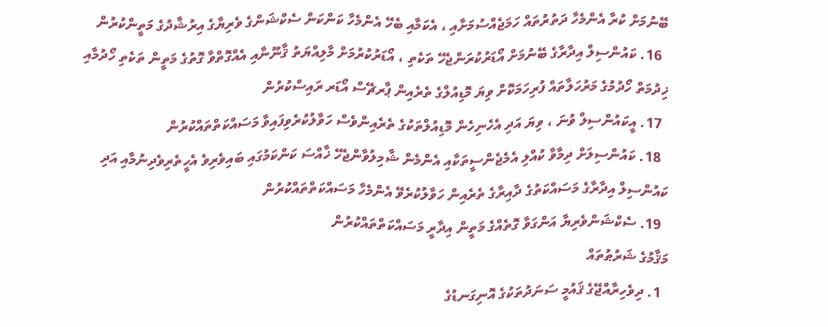ބޭނުމަށް ކުރާ އެންމެހާ ދަތުރުތައް ހަމަޖެއްސުމަށާއި ، އެކަމާއި ބެހޭ އެންމެހާ ކަންކަން ސެކްޝަންގެ ވެރިޔާގެ އިރުޝާދުގެ މަތީންކުރުން
  16. ކައުންސިލް އިދާރާގެ ބޭނުމަށް އޯޑަރުކުރަންޖެހޭ ތަކެތި ، އޯޑަރުކުރުމަށް މާލިއްޔަތު ޤާނޫނާއި އެއްގޮތްވާ ގޮތުގެ މަތީން ތަކެތި ހޯދުމާއި ޚިދުމަތް ހޯދުމުގެ މަރުހަލާތައް ފުރިހަމަކޮށް ވިޔަ މޮޑިއުލްގެ ތެރެއިން ޕާރޗޭސް އޯޑަރ ރައިސްކުރުން
  17. އީކައުންސިލް ވުނަ ، ވިޔަ އަދި އެހެނިހެން މޮޑިއުލްތަކުގެ ތެރެއިންވެސް ހަވާލުކުރެވިފައިވާ މަސައްކަތްތައްކުރުން
  18. ކައުންސިލަށް ދިމާވާ ކުއްލި އެމެޖެންސީތަކާއި އެންމެން ޝާމިލުވާންޖެހޭ ޚާއްސަ ކަންކަމުގައި ބައިވެރިވެ އެހީތެރިވެދިނުމާއި އަދި ކައުންސިލް އިދާރާގެ މަސައްކަތުގެ ދާއިރާގެ ތެރެއިން ހަވާލުކުރެވޭ އެންމެހާ މަސައްކަތްތައްކުރުން
  19. ސެކްޝަންވެރިޔާ އަންގަވާ ގޮތެއްގެ މަތީން އިދާރީ މަސައްކަތްތައްކުރުން
މަޤާމުގެ ޝަރުޠުތައް
  1. ދިވެހިރާއްޖޭގެ ޤައުމީ ސަނަދުތަކުގެ އޮނިގަނޑުގެ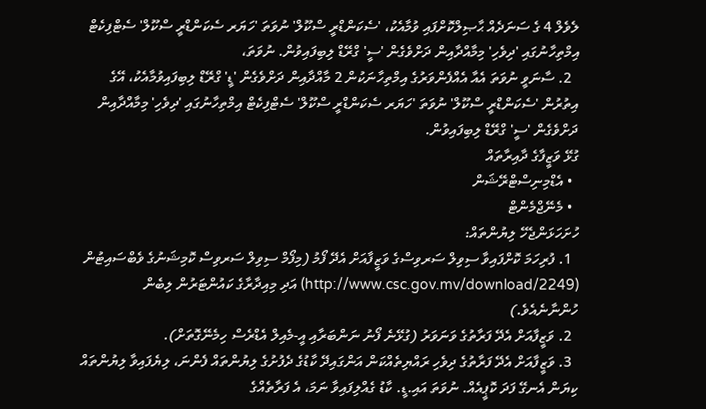ލެވެލް 4 ގެ ސަނަދެއް ޙާޞިލްކޮށްފައި ވުމާއެކު، 'ސެކަންޑްރީ ސްކޫލް' ނުވަތަ 'ހަޔަރ ސެކަންޑްރީ ސްކޫލް' ސެޓްފިކެޓް އިމްތިހާނުގައި 'ދިވެހި' މިމާއްދާއިން ދަށްވެގެން 'ސީ' ގްރޭޑް ލިބިފައިވުން. ނުވަތަ،
  2. ސާނަވީ ނުވަތަ އެއާ އެއްފެންވަރުގެ އިމްތިހާނަކުން 2 މާއްދާއިން ދަށްވެގެން 'ޑީ' ގްރޭޑް ލިބިފައިވުމާއެކު، އޭގެ އިތުރުން 'ސެކަންޑްރީ ސްކޫލް' ނުވަތަ 'ހަޔަރ ސެކަންޑްރީ ސްކޫލް' ސެޓްފިކެޓް އިމްތިހާނުގައި 'ދިވެހި' މިމާއްދާއިން ދަށްވެގެން 'ސީ' ގްރޭޑް ލިބިފައިވުން.
ގުޅޭ ވަޒީފާގެ ދާއިރާތައް
  • އެޑްމިނިސްޓްރޭޝަން
  • މެނޭޖްމެންޓް
ހުށަހަޅަންޖެހޭ ލިޔުންތައް:
  1. ފުރިހަމަ ކޮށްފައިވާ ސިވިލް ސަރވިސްގެ ވަޒީފާއަށް އެދޭ ފޯމު (މިފޯމް ސިވިލް ސަރވިސް ކޮމިޝަނުގެ ވެބްސައިޓުން (http://www.csc.gov.mv/download/2249) އަދި މިއިދާރާގެ ކައުންޓަރުން ލިބެން ހުންނާނެއެވެ.)
  2. ވަޒީފާއަށް އެދޭ ފަރާތުގެ ވަނަވަރު (ގުޅޭނެ ފޯނު ނަންބަރާއި އީ-މެއިލް އެޑްރެސް ހިމެނޭގޮތަށް).
  3. ވަޒީފާއަށް އެދޭ ފަރާތުގެ ދިވެހި ރައްޔިތެއްކަން އަންގައިދޭ ކާޑުގެ ދެފުށުގެ ލިޔުންތައް ފެންނަ، ލިޔެފައިވާ ލިޔުންތައް ކިޔަން އެނގޭ ފަދަ ކޮޕީއެއް. ނުވަތަ އައި.ޑީ. ކާޑު ގެއްލިފައިވާ ނަމަ، އެ ފަރާތެއްގެ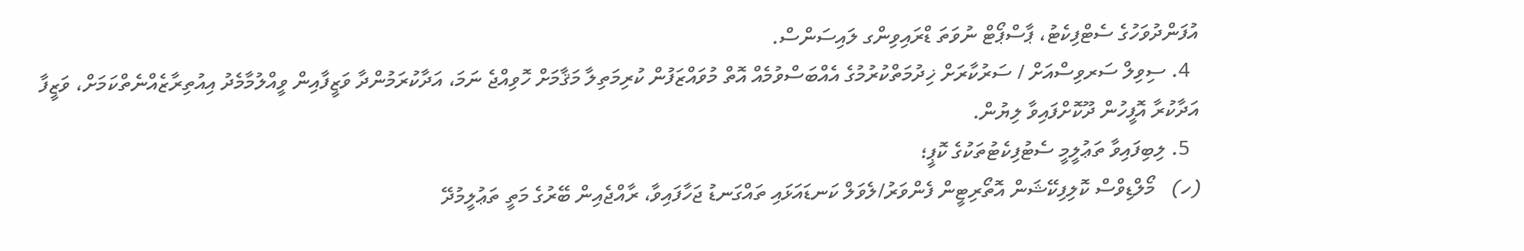އުފަންދުވަހުގެ ސެޓްފިކެޓު، ޕާސްޕޯޓް ނުވަތަ ޑްރައިވިންގ ލައިސަންސް.
  4. ސިވިލް ސަރވިސްއަށް / ސަރުކާރަށް ޚިދުމަތްކުރުމުގެ އެއްބަސްވުމެއް އޮތް މުވައްޒަފުން ކުރިމަތިލާ މަޤާމަށް ހޮވިއްޖެ ނަމަ، އަދާކުރަމުންދާ ވަޒީފާއިން ވީއްލުމާމެދު އިއުތިރާޒެއްނެތްކަމަށް، ވަޒީފާ އަދާކުރާ އޮފީހުން ދޫކޮށްފައިވާ ލިޔުން.
  5. ލިބިފައިވާ ތަޢުލީމީ ސެޓުފިކެޓުތަކުގެ ކޮޕީ؛
(ހ)   މޯލްޑިވްސް ކޮލިފިކޭޝަން އޮތޯރިޓީން ފެންވަރު/ލެވަލް ކަނޑައަޅައި ތައްގަނޑު ޖަހާފައިވާ، ރާއްޖެއިން ބޭރުގެ މަތީ ތަޢުލީމުދޭ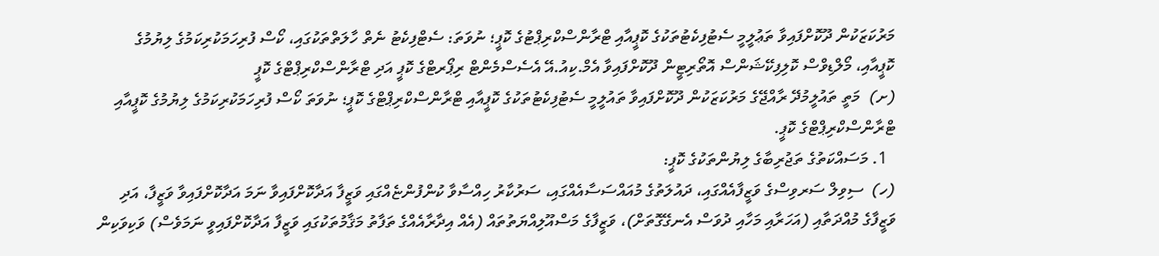މަރުކަޒަކުން ދޫކޮށްފައިވާ ތަޢުލީމީ ސެޓުފިކެޓުތަކުގެ ކޮޕީއާއި ޓްރާންސްކްރިޕްޓުގެ ކޮޕީ؛ ނުވަތަ: ސެޓްފިކެޓު ނެތް ހާލަތްތަކުގައި، ކޯސް ފުރިހަމަކުރިކަމުގެ ލިޔުމުގެ ކޮޕީއާއި، މޯލްޑިވްސް ކޮލިފިކޭޝަންސް އޮތޯރިޓީން ދޫކޮށްފައިވާ އެމް.ކިއު.އޭ އެސެސްމެންޓް ރިޕޯރޓްގެ ކޮޕީ އަދި ޓްރާންސްކްރިޕްޓްގެ ކޮޕީ
(ށ)  މަތީ ތައުލީމުދޭ ރާއްޖޭގެ މަރުކަޒަކުން ދޫކޮށްފައިވާ ތައުލީމީ ސެޓުފިކެޓުތަކުގެ ކޮޕީއާއި ޓްރާންސްކްރިޕްޓްގެ ކޮޕީ؛ ނުވަތަ ކޯސް ފުރިހަމަކުރިކަމުގެ ލިޔުމުގެ ކޮޕީއާއި ޓްރާންސްކްރިޕްޓްގެ ކޮޕީ.
  1. މަސައްކަތުގެ ތަޖުރިބާގެ ލިޔުންތަކުގެ ކޮޕީ:
(ހ)  ސިވިލް ސަރވިސްގެ ވަޒީފާއެއްގައި، ދައުލަތުގެ މުއައްސަސާއެއްގައި، ސަރުކާރު ހިއްސާވާ ކުންފުންޏެއްގައި ވަޒީފާ އަދާކޮށްފައިވާ ނަމަ އަދާކޮށްފައިވާ ވަޒީފާ، އަދި ވަޒީފާގެ މުއްދަތާއި (އަހަރާއި މަހާއި ދުވަސް އެނގޭގޮތަށް)، ވަޒީފާގެ މަސްއޫލިއްޔަތުތައް (އެއް އިދާރާއެއްގެ ތަފާތު މަޤާމުތަކުގައި ވަޒީފާ އަދާކޮށްފައިވީ ނަމަވެސް) ވަކިވަކިން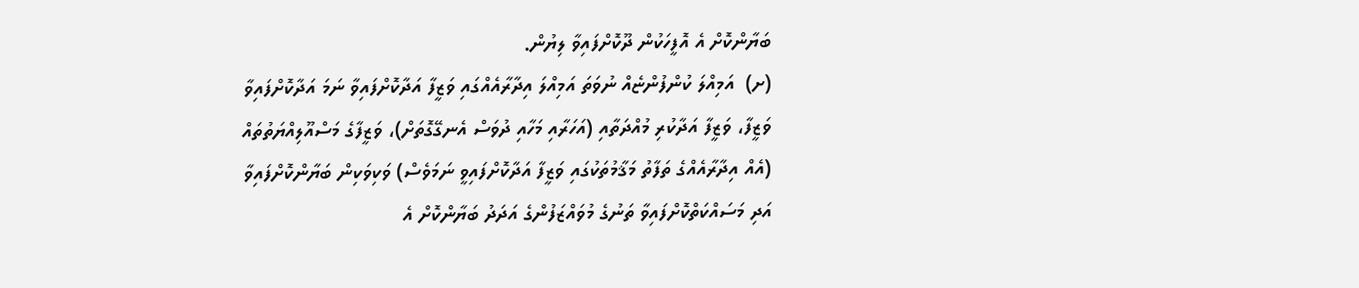ބަޔާންކޮށް އެ އޮފީހަކުން ދޫކޮށްފައިވާ ލިޔުން.
(ށ)  އަމިއްލަ ކުންފުންޏެއް ނުވަތަ އަމިއްލަ އިދާރާއެއްގައި ވަޒީފާ އަދާކޮށްފައިވާ ނަމަ އަދާކޮށްފައިވާ ވަޒީފާ، ވަޒީފާ އަދާކުރި މުއްދަތާއި (އަހަރާއި މަހާއި ދުވަސް އެނގޭގޮތަށް)، ވަޒީފާގެ މަސްއޫލިއްޔަތުތައް (އެއް އިދާރާއެއްގެ ތަފާތު މަޤާމުތަކުގައި ވަޒީފާ އަދާކޮށްފައިވީ ނަމަވެސް) ވަކިވަކިން ބަޔާންކޮށްފައިވާ އަދި މަސައްކަތްކޮށްފައިވާ ތަނުގެ މުވައްޒަފުންގެ އަދަދު ބަޔާންކޮށް އެ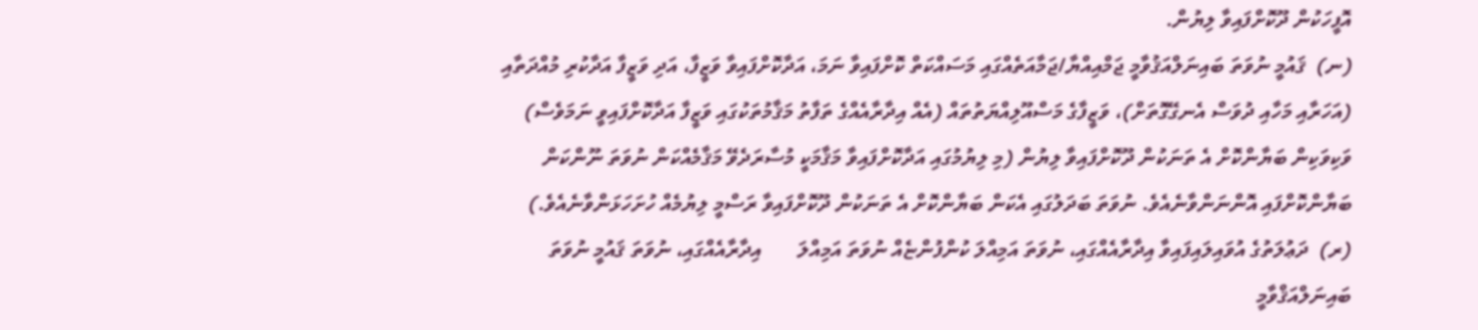އޮފީހަކުން ދޫކޮށްފައިވާ ލިޔުން.
(ނ)  ޤައުމީ ނުވަތަ ބައިނަލްއަޤުވާމީ ޖަމްއިއްޔާ/ޖަމާއަތެއްގައި މަސައްކަތް ކޮށްފައިވާ ނަމަ، އަދާކޮށްފައިވާ ވަޒީފާ، އަދި ވަޒީފާ އަދާކުރި މުއްދަތާއި (އަހަރާއި މަހާއި ދުވަސް އެނގޭގޮތަށް)، ވަޒީފާގެ މަސްއޫލިއްޔަތުތައް (އެއް އިދާރާއެއްގެ ތަފާތު މަޤާމުތަކުގައި ވަޒީފާ އަދާކޮށްފައިވީ ނަމަވެސް) ވަކިވަކިން ބަޔާންކޮށް އެ ތަނަކުން ދޫކޮށްފައިވާ ލިޔުން (މި ލިޔުމުގައި އަދާކޮށްފައިވާ މަޤާމަކީ މުސާރަދެވޭ މަޤާމެއްކަން ނުވަތަ ނޫންކަން ބަޔާންކޮށްފައި އޮންނަންވާނެއެވެ. ނުވަތަ ބަދަލުގައި އެކަން ބަޔާންކޮށް އެ ތަނަކުން ދޫކޮށްފައިވާ ރަސްމީ ލިޔުމެއް ހުށަހަޅަންވާނެއެވެ.)
(ރ)  ދަޢުލަތުގެ އުވައިލައިފައިވާ އިދާރާއެއްގައި، ނުވަތަ އަމިއްލަ ކުންފުންޏެއް ނުވަތަ އަމިއްލަ       އިދާރާއެއްގައި، ނުވަތަ ޤައުމީ ނުވަތަ ބައިނަލްއަޤްވާމީ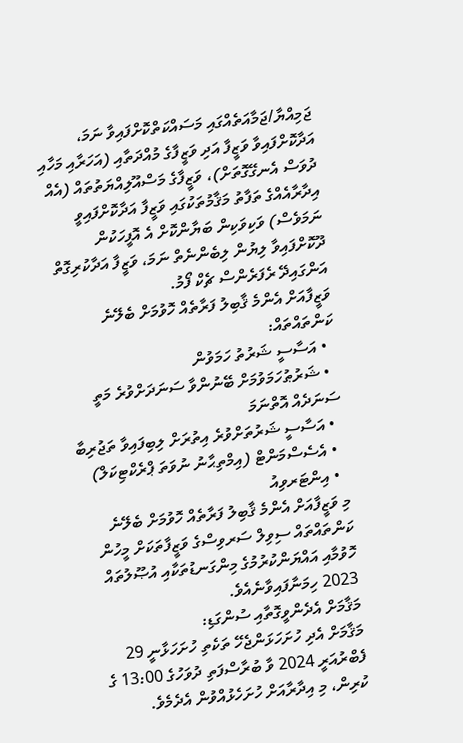ޖަމިއްޔާ/ޖަމާއަތެއްގައި މަސައްކަތްކޮށްފައިވާ ނަމަ، އަދާކޮށްފައިވާ ވަޒީފާ އަދި ވަޒީފާގެ މުއްދަތާއި (އަހަރާއި މަހާއި ދުވަސް އެނގޭގޮތަށް)، ވަޒީފާގެ މަސްއޫލިއްޔަތުތައް (އެއް އިދާރާއެއްގެ ތަފާތު މަޤާމުތަކުގައި ވަޒީފާ އަދާކޮށްފައިވީ ނަމަވެސް) ވަކިވަކިން ބަޔާންކޮށް އެ އޮފީހަކުން ދޫކޮށްފައިވާ ލިޔުން ލިބެންނެތް ނަމަ، ވަޒީފާ އަދާކުރިގޮތް އަންގައިދޭ ރެފަރެންސް ޗެކް ފޯމު.
ވަޒީފާއަށް އެންމެ ޤާބިލު ފަރާތެއް ހޮވުމަށް ބެލޭނެ ކަންތައްތައް:
  • އަސާސީ ޝަރުތު ހަމަވުން
  • ޝަރުޠުހަމަވުމަށް ބޭނުންވާ ސަނަދަށްވުރެ މަތީ ސަނަދެއް އޮތްނަމަ
  • އަސާސީ ޝަރުތަށްވުރެ އިތުރަށް ލިބިފައިވާ ތަޖުރިބާ
  • އެސެސްމަންޓް (އިމްތިޙާނު ނުވަތަ ޕްރެކްޓިކަލް)
  • އިންޓަރވިއު
މި ވަޒީފާއަށް އެންމެ ޤާބިލު ފަރާތެއް ހޮވުމަށް ބެލޭނެ ކަންތައްތައް ސިވިލް ސަރވިސްގެ ވަޒީފާތަކަށް މީހުން ހޮވުމާއި އައްޔަންކުރުމުގެ މިންގަނޑުތަކާއި އުޞޫލުތައް 2023 ހިމަނާފައިވާނެއެވެ.
މަޤާމަށް އެދެންވީގޮތާއި ސުންގަޑި:
މަޤާމަށް އެދި ހުށަހަޅަންޖެހޭ ތަކެތި ހުށަހަޅާނީ 29 ފެބްރުއަރީ 2024 ވާ ބުރާސްފަތި ދުވަހުގެ 13:00 ގެ ކުރިން، މި އިދާރާއަށް ހުށަހެޅުއްވުން އެދެމެވެ.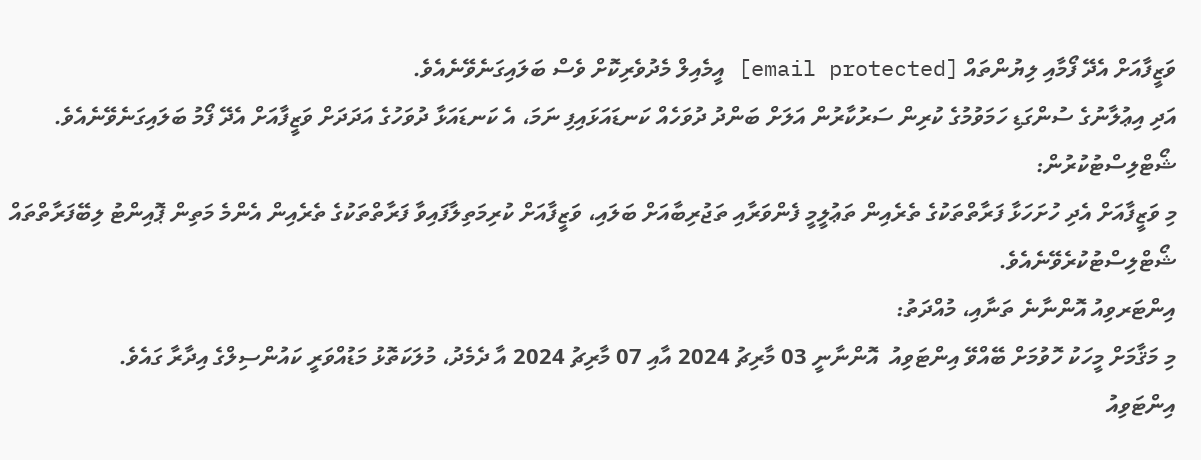ވަޒީފާއަށް އެދޭ ފޯމާއި ލިޔުންތައް [email protected] އީމެއިލް މެދުވެރިކޮށް ވެސް ބަލައިގަނެވޭނެއެވެ.
އަދި އިޢުލާނުގެ ސުންގަޑި ހަމަވުމުގެ ކުރިން ސަރުކާރުން އަލަށް ބަންދު ދުވަހެއް ކަނޑައަޅައިފި ނަމަ، އެ ކަނޑައަޅާ ދުވަހުގެ އަދަދަށް ވަޒީފާއަށް އެދޭ ފޯމު ބަލައިގަނެވޭނެއެވެ.
ޝޯޓްލިސްޓުކުރުން:
މި ވަޒީފާއަށް އެދި ހުށަހަޅާ ފަރާތްތަކުގެ ތެރެއިން ތަޢުލީމީ ފެންވަރާއި ތަޖުރިބާއަށް ބަލައި، ވަޒީފާއަށް ކުރިމަތިލާފައިވާ ފަރާތްތަކުގެ ތެރެއިން އެންމެ މަތިން ޕޮއިންޓު ލިބޭފަރާތްތައް ޝޯޓްލިސްޓުކުރެވޭނެއެވެ.
އިންޓަރވިއު އޮންނާނެ ތަނާއި، މުއްދަތު:
މި މަޤާމަށް މީހަކު ހޮވުމަށް ބޭއްވޭ އިންޓަވިއު  އޮންނާނީ 03 މާރިޗު 2024 އާއި 07 މާރިޗު 2024 އާ ދެމެދު، މުލަކަތޮޅު މަޑުއްވަރީ ކައުންސިލްގެ އިދާރާ ގައެވެ.
އިންޓަވިއު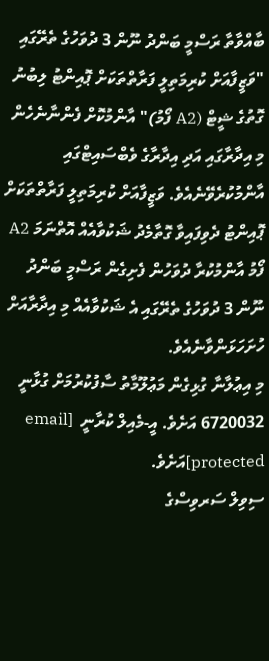ބާއްވާތާ ރަސްމީ ބަންދު ނޫން 3 ދުވަހުގެ ތެރޭގައި "ވަޒީފާއަށް ކުރިމަތިލީ ފަރާތްތަކަށް ޕޮއިންޓު ލިބުނު ގޮތުގެ ޝީޓް (A2 ފޯމު)" އާންމުކޮށް ފެންނާނެހެން މި އިދާރާގައި އަދި އިދާރާގެ ވެބްސައިޓްގައި އާންމުކުރެވޭނެއެވެ. ވަޒީފާއަށް ކުރިމަތިލީ ފަރާތްތަކަށް ޕޮއިންޓު ދެވިފައިވާ ގޮތާމެދު ޝަކުވާއެއް އޮތްނަމަ A2 ފޯމު އާންމުކުރާ ދުވަހުން ފެށިގެން ރަސްމީ ބަންދު ނޫން 3 ދުވަހުގެ ތެރޭގައި އެ ޝަކުވާއެއް މި އިދާރާއަށް ހުށަހަޅަންވާނެއެވެ.
މި އިޢުލާނާ ގުޅިގެން މަޢުލޫމާތު ސާފުކުރުމަށް ގުޅާނީ 6720032 އަށެވެ. އީ-މެއިލް ކުރާނީ  [email protected]އަށެވެ.
ސިވިލް ސަރވިސްގެ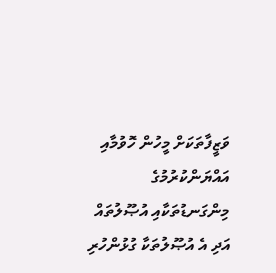ވަޒީފާތަކަށް މީހުން ހޮވުމާއި އައްޔަންކުރުމުގެ މިންގަނޑުތަކާއި އުޞޫލުތައް އަދި އެ އުޞޫލުތަކާ ގުޅުންހުރި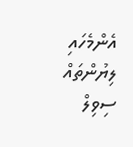އެންމެހައި ލިޔުންތައް ސިވިލް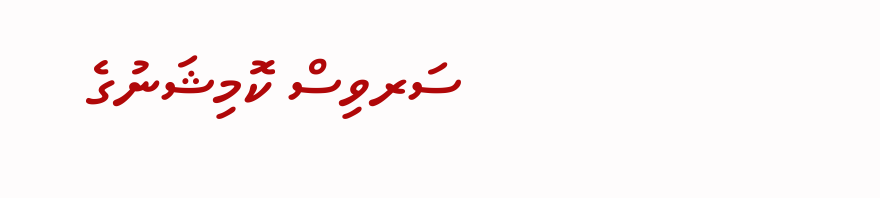ސަރވިސް ކޮމިޝަނުގެ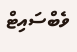ވެބްސައިޓް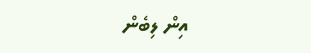އިން ލިބެން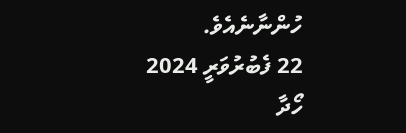ހުންނާނެއެވެ.
22 ފެބުރުވަރީ 2024
ހޯދާ